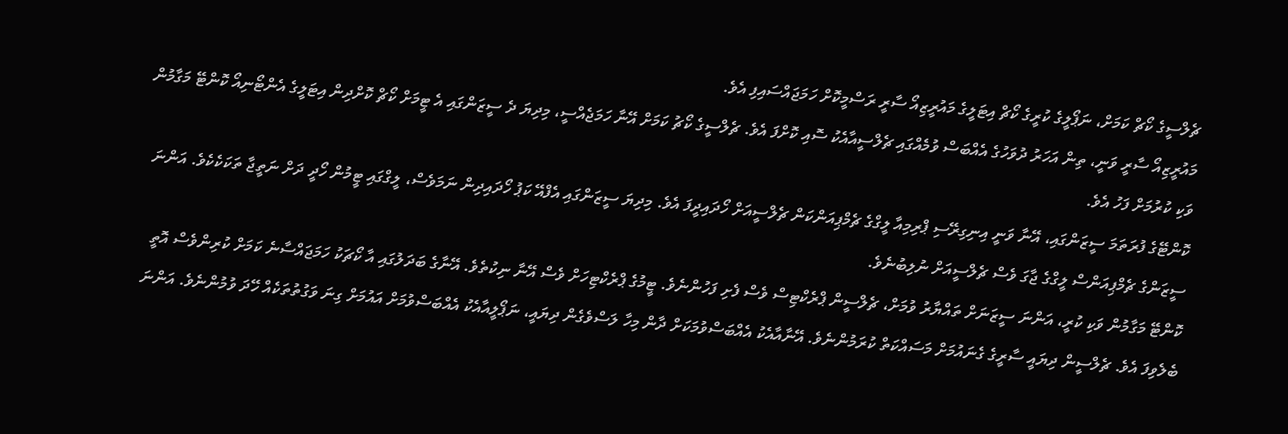ޗެލްސީގެ ކޯޗް ކަމަށް، ނަޕޯލީގެ ކުރީގެ ކޯޗް އިޓަލީގެ މައުރީޒިއޯ ސާރީ ރަސްމީކޮށް ހަމަޖައްސައިފި އެވެ.
މައުރީޒިއޯ ސާރީ ވަނީ، ތިން އަހަރު ދުވަހުގެ އެއްބަސް ވުމެއްގައި ޗެލްސީއާއެކު ސޮއި ކޮށްފަ އެވެ. ޗެލްސީގެ ކޯޗު ކަމަށް އޭނާ ހަމަޖެއްސީ، މިދިޔަ ދެ ސީޒަންގައި އެ ޓީމަށް ކޯޗް ކޮށްދިން އިޓަލީގެ އެންޓޯނިއޯ ކޮންޓޭ މަގާމުން ވަކި ކުރުމަށް ފަހު އެވެ.
ކޮންޓޭގެ ފުރަތަމަ ސީޒަންގައި، އޭނާ ވަނީ އިނިގިރޭސި ޕްރިމިއާ ލީގްގެ ޗެމްޕިއަންކަން ޗެލްސީއަށް ހޯދައިދީފަ އެވެ. މިދިޔަ ސީޒަންގައި އެފްއޭ ކަޕު ހޯދައިދިން ނަމަވެސް، ލީގްގައި ޓީމުން ހޯދީ ދަށް ނަތީޖާ ތަކަކެކެވެ. އަންނަ ސީޒަންގެ ޗެމްޕިއަންސް ލީގްގެ ޖާގަ ވެސް ޗެލްސީއަށް ނުލިބުނެވެ.
ކޮންޓޭ މަގާމުން ވަކި ކުރީ، އަންނަ ސީޒަނަށް ތައްޔާރު ވުމަށް، ޗެލްސީން ޕްރެކްޓިސް ވެސް ފެށި ފަހުންނެވެ. ޓީމުގެ ޕްރެކްޓިހަށް ވެސް އޭނާ ނިކުތެވެ. އޭނާގެ ބަދަލުގައި އާ ކޯޗަކު ހަމަޖައްސާނެ ކަމަށް ކުރިންވެސް އޮތީ ބެލެވިފަ އެވެ. ޗެލްސީން ދިޔައީ ސާރީގެ ގެނައުމަށް މަސައްކަތް ކުރަމުންނެވެ. އޭނާއާއެކު އެއްބަސްވުމަކަށް ދާން މިހާ ލަސްވެގެން ދިޔައީ، ނަޕޯލީއާއެކު އެއްބަސްވުމަށް އައުމަށް ގިނަ ވަގުތުތަކެއް ހޭދަ ވުމުންނެވެ. އަންނަ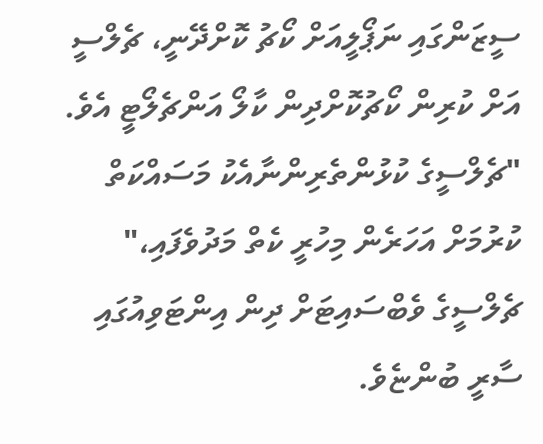ސީޒަންގައި ނަޕޯލީއަށް ކޯޗު ކޮށްދޭނީ، ޗެލްސީ އަށް ކުރިން ކޯޗުކޮށްދިން ކާލޯ އަންޗެލޯޓީ އެވެ.
"ޗެލްސީގެ ކުޅުންތެރިންނާއެކު މަސައްކަތް ކުރުމަށް އަހަރެން މިހުރީ ކެތް މަދުވެފައި،" ޗެލްސީގެ ވެބްސައިޓަށް ދިން އިންޓަވިއުގައި ސާރީ ބުންޏެވެ.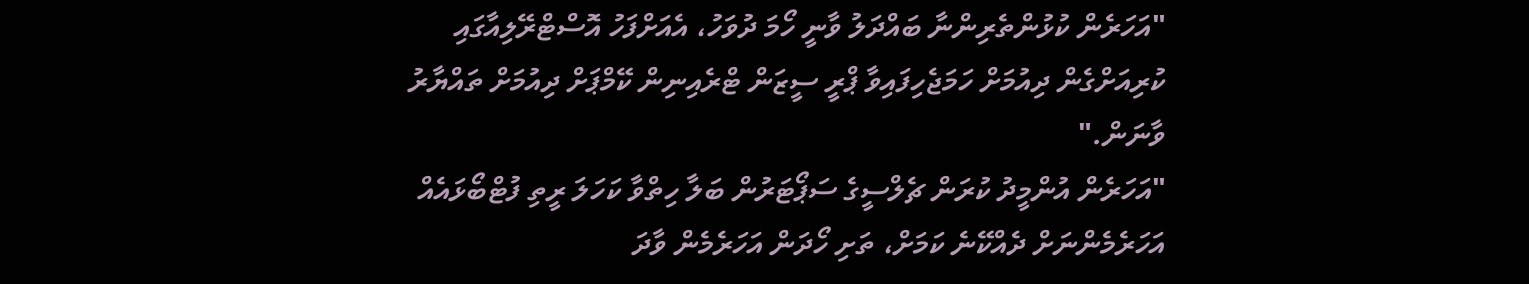"އަހަރެން ކުޅުންތެރިންނާ ބައްދަލު ވާނީ ހޯމަ ދުވަހު، އެއަށްފަހު އޮސްޓްރޭލިއާގައި ކުރިއަށްގެން ދިއުމަށް ހަމަޖެހިފައިވާ ޕްރީ ސީޒަން ޓްރެއިނިން ކޭމްޕަށް ދިއުމަށް ތައްޔާރު ވާނަން."
"އަހަރެން އުންމީދު ކުރަން ޗެލްސީގެ ސަޕޯޓަރުން ބަލާ ހިތްވާ ކަހަލަ ރީތި ފުޓްބޯޅައެއް އަހަރެމެންނަށް ދެއްކޭނެ ކަމަށް، ތަށި ހޯދަން އަހަރެމެން ވާދަ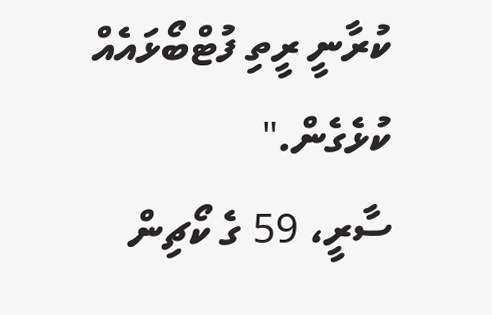ކުރާނީ ރީތި ފުޓްބޯޅައެއް ކުޅެގެން."
ސާރީ، 59 ގެ ކޯޗިން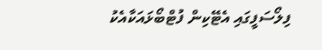ފިލޯސަފީގައި އެޓޭކިން ފުޓްބޯޅައަކާއެކު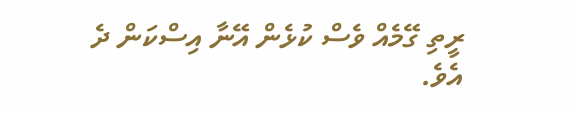ރީތި ގޭމެއް ވެސް ކުޅެން އޭނާ އިސްކަން ދެ އެވެ.